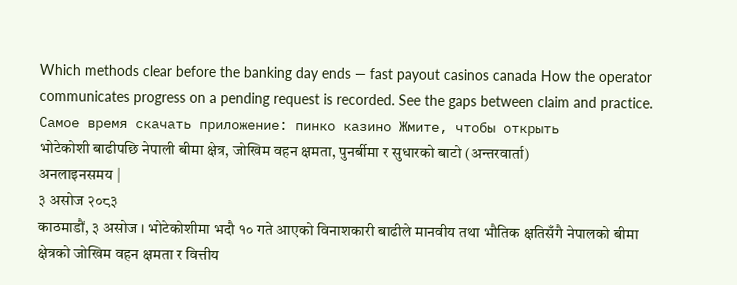Which methods clear before the banking day ends — fast payout casinos canada How the operator communicates progress on a pending request is recorded. See the gaps between claim and practice.
Самое время скачать приложение: пинко казино Жмите, чтобы открыть
भोटेकोशी बाढीपछि नेपाली बीमा क्षेत्र, जोखिम वहन क्षमता, पुनर्बीमा र सुधारको बाटो (अन्तरवार्ता)
अनलाइनसमय |
३ असोज २०८३
काठमाडौं, ३ असोज । भोटेकोशीमा भदौ १० गते आएको विनाशकारी बाढीले मानवीय तथा भौतिक क्षतिसँगै नेपालको बीमा क्षेत्रको जोखिम वहन क्षमता र वित्तीय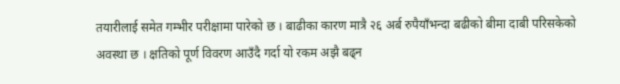तयारीलाई समेत गम्भीर परीक्षामा पारेको छ । बाढीका कारण मात्रै २६ अर्ब रुपैयाँभन्दा बढीको बीमा दाबी परिसकेको अवस्था छ । क्षतिको पूर्ण विवरण आउँदै गर्दा यो रकम अझै बढ्न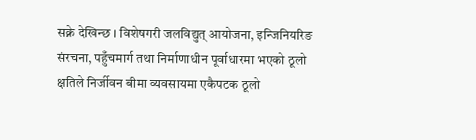सक्ने देखिन्छ । विशेषगरी जलविद्युत् आयोजना, इन्जिनियरिङ संरचना, पहुँचमार्ग तथा निर्माणाधीन पूर्वाधारमा भएको ठूलो क्षतिले निर्जीवन बीमा व्यवसायमा एकैपटक ठूलो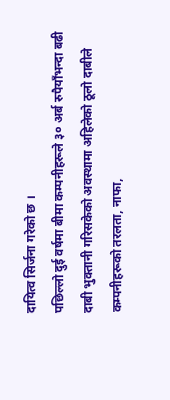दायित्व सिर्जना गरेको छ ।
पछिल्लो दुई वर्षमा बीमा कम्पनीहरूले ३० अर्ब रुपैयाँभन्दा बढी दाबी भुक्तानी गरिसकेको अवस्थामा अहिलेको ठूलो दाबीले कम्पनीहरूको तरलता, नाफा,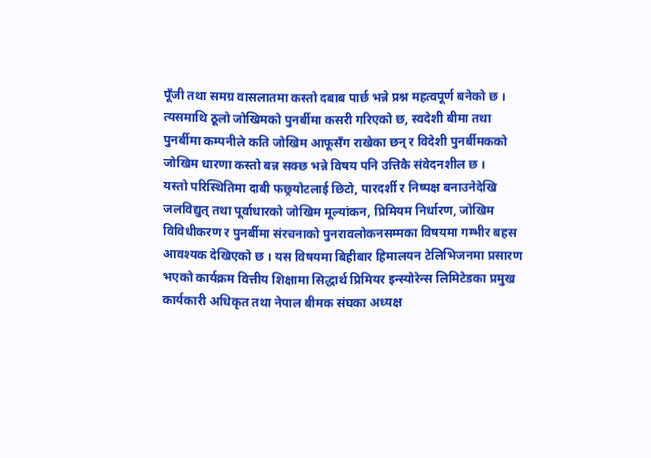पूँजी तथा समग्र वासलातमा कस्तो दबाब पार्छ भन्ने प्रश्न महत्वपूर्ण बनेको छ । त्यसमाथि ठूलो जोखिमको पुनर्बीमा कसरी गरिएको छ, स्वदेशी बीमा तथा पुनर्बीमा कम्पनीले कति जोखिम आफूसँग राखेका छन् र विदेशी पुनर्बीमकको जोखिम धारणा कस्तो बन्न सक्छ भन्ने विषय पनि उत्तिकै संवेदनशील छ ।
यस्तो परिस्थितिमा दाबी फछ्र्योटलाई छिटो, पारदर्शी र निष्पक्ष बनाउनेदेखि जलविद्युत् तथा पूर्वाधारको जोखिम मूल्यांकन, प्रिमियम निर्धारण, जोखिम विविधीकरण र पुनर्बीमा संरचनाको पुनरावलोकनसम्मका विषयमा गम्भीर बहस आवश्यक देखिएको छ । यस विषयमा बिहीबार हिमालयन टेलिभिजनमा प्रसारण भएको कार्यक्रम वित्तीय शिक्षामा सिद्धार्थ प्रिमियर इन्स्योरेन्स लिमिटेडका प्रमुख कार्यकारी अधिकृत तथा नेपाल बीमक संघका अध्यक्ष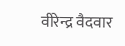वीरेन्द्र वैदवार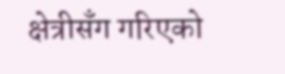क्षेत्रीसँग गरिएको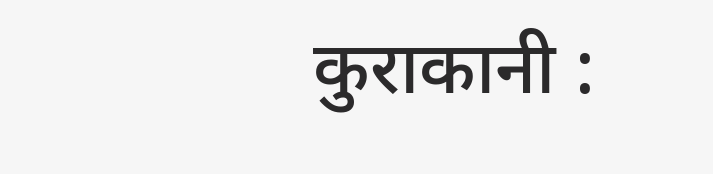कुराकानी :